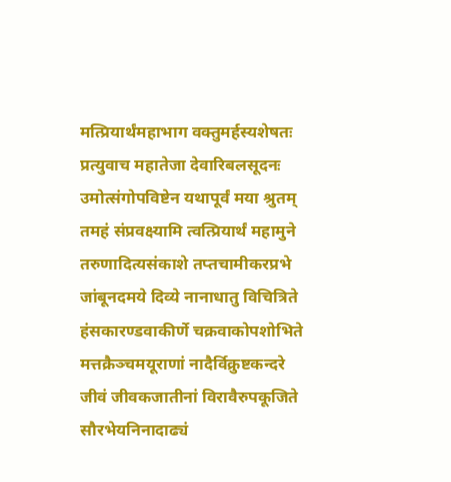मत्प्रियार्थंमहाभाग वक्तुमर्हस्यशेषतः
प्रत्युवाच महातेजा देवारिबलसूदनः
उमोत्संगोपविष्टेन यथापूर्वं मया श्रुतम्
तमहं संप्रवक्ष्यामि त्वत्प्रियार्थं महामुने
तरुणादित्यसंकाशे तप्तचामीकरप्रभे
जांबूनदमये दिव्ये नानाधातु विचित्रिते
हंसकारण्डवाकीर्णे चक्रवाकोपशोभिते
मत्तक्रैञ्चमयूराणां नादैर्विक्रुष्टकन्दरे
जीवं जीवकजातीनां विरावैरुपकूजिते
सौरभेयनिनादाढ्यं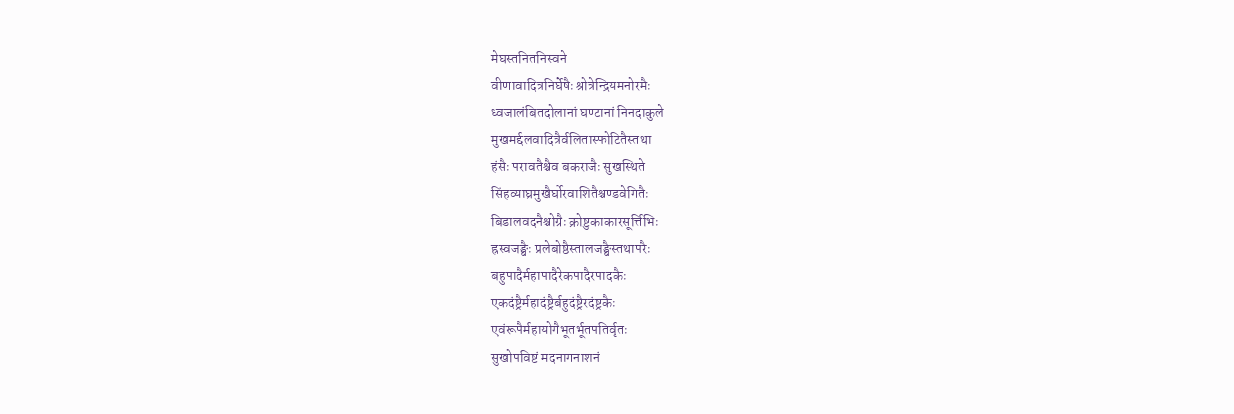मेघस्तनितनिस्वने
वीणावादित्रनिर्घेषैः श्रोत्रेन्द्रियमनोरमैः
ध्वजालंबितदोलानां घण्टानां निनदाकुले
मुखमर्द्दलवादित्रैर्वलितास्फोटितैस्तथा
हंसैः परावतैश्चैव बकराजैः सुखस्थिते
सिंहव्याघ्रमुखैर्घोरवाशितैश्चण्डवेगितैः
बिडालवदनैश्चोग्रैः क्रोष्टुकाकारसूर्त्तिभिः
ह्रस्वजङ्घैः प्रलेबोष्ठैस्तालजङ्घैस्तथापरैः
बहुपादैर्महापादैरेकपादैरपादकैः
एकदंष्ट्रैर्महादंष्ट्रैर्बहुदंष्ट्रैरदंष्ट्रकैः
एवंरूपैर्महायोगैभूतर्भूतपतिर्वृतः
सुखोपविष्टं मदनागनाशनं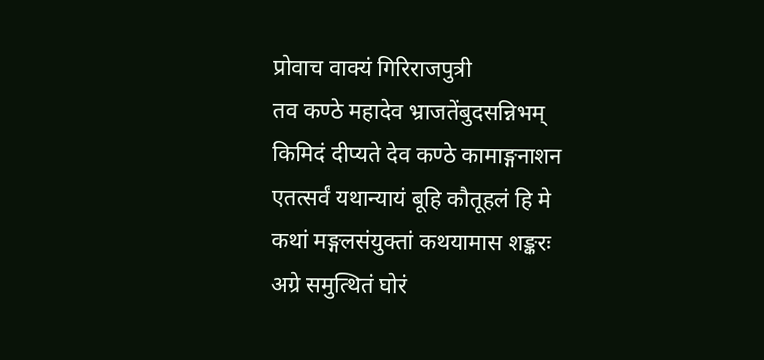प्रोवाच वाक्यं गिरिराजपुत्री
तव कण्ठे महादेव भ्राजतेंबुदसन्निभम्
किमिदं दीप्यते देव कण्ठे कामाङ्गनाशन
एतत्सर्वं यथान्यायं बूहि कौतूहलं हि मे
कथां मङ्गलसंयुक्तां कथयामास शङ्करः
अग्रे समुत्थितं घोरं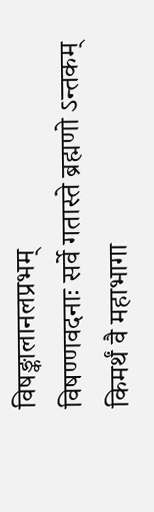विषङ्कालानलप्रभम्
विषण्णवदनाः सर्वे गतास्ते ब्रह्मणो ऽन्तकम्
किमर्थं वै महाभागा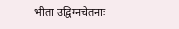भीता उद्विग्नचेतनाः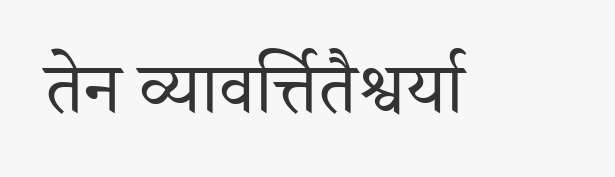तेन व्यावर्त्तितैश्वर्या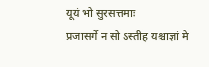यूयं भो सुरसत्तमाः
प्रजासर्गे न सो ऽस्तीह यश्चाज्ञां मे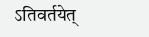ऽतिवर्तयेत्